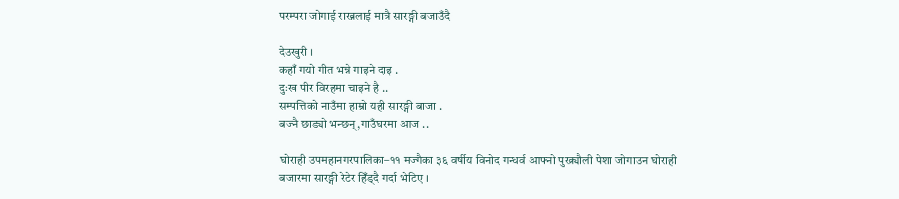परम्परा जोगाई राख्नलाई मात्रै सारङ्गी बजाउँदै

देउखुरी ।
कहाँ गयो गीत भन्ने गाइने दाइ .
दुःख पीर विरहमा चाइने है ..
सम्पत्तिको नाउँमा हाम्रो यही सारङ्गी बाजा .
बज्नै छाड्यो भन्छन्,गाउँघरमा आज ..

घोराही उपमहानगरपालिका–११ मज्गैका ३६ वर्षीय विनोद गन्धर्व आफ्नो पुख्र्यौली पेशा जोगाउन घोराही बजारमा सारङ्गी रेटेर हिँड्दै गर्दा भेटिए ।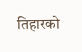तिहारको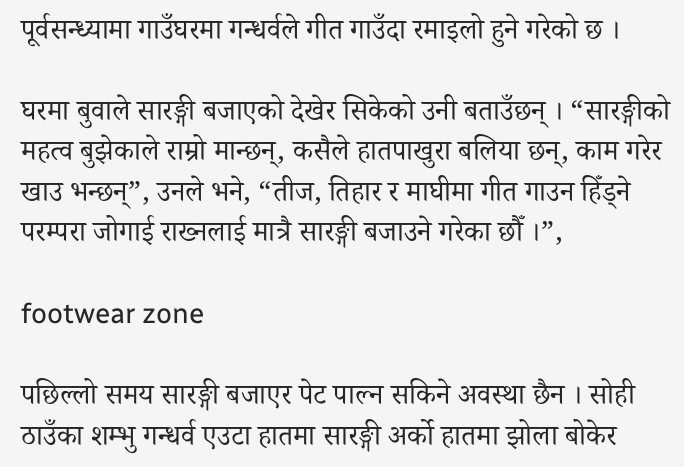पूर्वसन्ध्यामा गाउँघरमा गन्धर्वले गीत गाउँदा रमाइलो हुने गरेको छ ।

घरमा बुवाले सारङ्गी बजाएको देखेर सिकेको उनी बताउँछन् । “सारङ्गीको महत्व बुझेकाले राम्रो मान्छन्, कसैले हातपाखुरा बलिया छन्, काम गरेर खाउ भन्छन्”, उनले भने, “तीज, तिहार र माघीमा गीत गाउन हिँड्ने परम्परा जोगाई राख्नलाई मात्रै सारङ्गी बजाउने गरेका छौँ ।”,

footwear zone

पछिल्लो समय सारङ्गी बजाएर पेट पाल्न सकिने अवस्था छैन । सोही ठाउँका शम्भु गन्धर्व एउटा हातमा सारङ्गी अर्को हातमा झोला बोकेर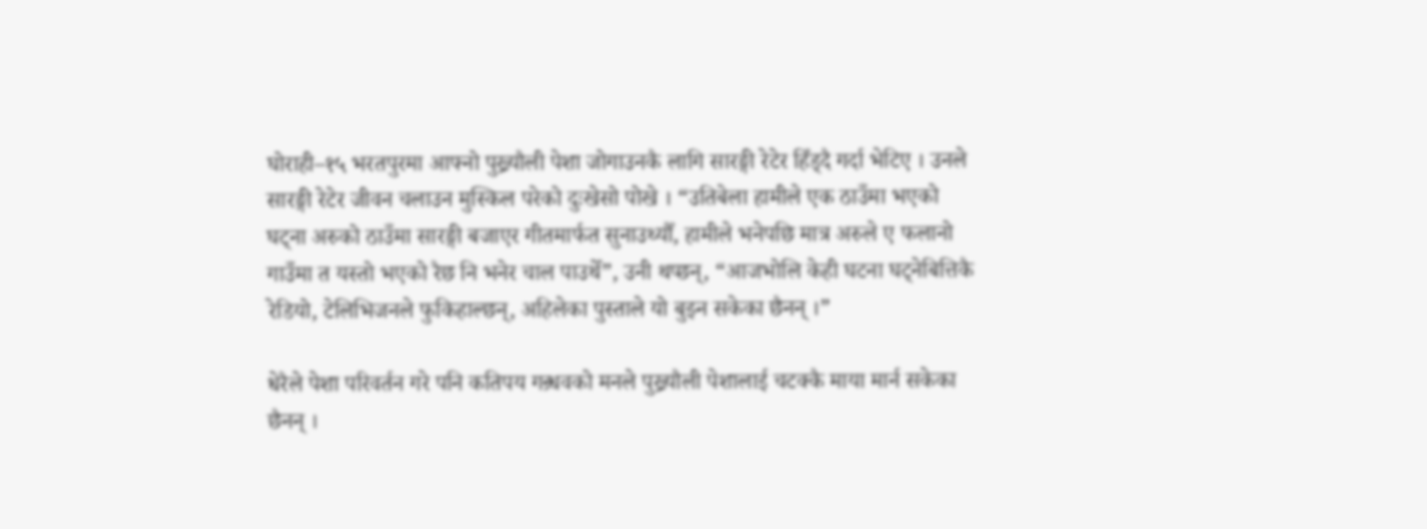घोराही–१५ भरतपुरमा आफ्नो पुख्र्यौली पेशा जोगाउनकै लागि सारङ्गी रेटेर हिँड्दै गर्दा भेटिए । उनले सारङ्गी रेटेर जीवन चलाउन मुस्किल परेको दुःखेसो पोखे । “उतिबेला हामीले एक ठाउँमा भएको घट्ना अरुको ठाउँमा सारङ्गी बजाएर गीतमार्फत सुनाउथ्यौँ, हामीले भनेपछि मात्र अरुले ए फलानो गाउँमा त यस्तो भएको रैछ नि भनेर चाल पाउथेँ”, उनी थप्छन्, “आजभोलि केही घटना घट्नेबित्तिकै रेडियो, टेलिभिजनले फुकिहाल्छन्, अहिलेका पुस्ताले यो बुझ्न सकेका छैनन् ।”

धेरैले पेशा परिवर्तन गरे पनि कतिपय गन्र्धवको मनले पुख्र्यौली पेशालाई चटक्कै माया मार्न सकेका छैनन् ।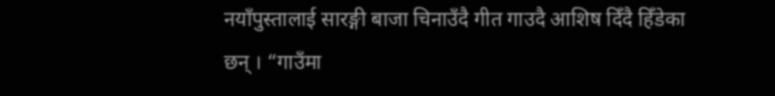नयाँपुस्तालाई सारङ्गी बाजा चिनाउँदै गीत गाउदै आशिष दिँदै हिँडेका छन् । “गाउँमा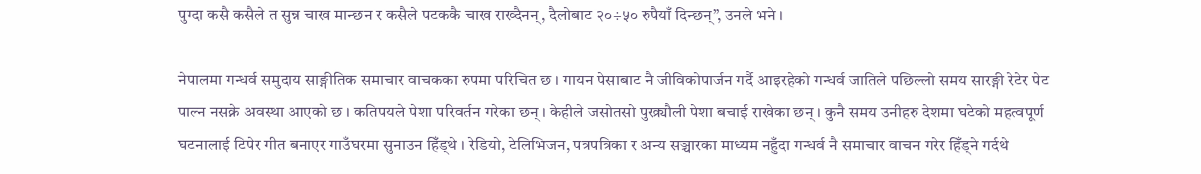पुग्दा कसै कसैले त सुन्न चाख मान्छन र कसैले पटककै चाख राख्दैनन्, दैलोबाट २०÷५० रुपैयाँ दिन्छन्”, उनले भने ।

नेपालमा गन्धर्व समुदाय साङ्गीतिक समाचार वाचकका रुपमा परिचित छ । गायन पेसाबाट नै जीविकोपार्जन गर्दै आइरहेको गन्धर्व जातिले पछिल्लो समय सारङ्गी रेटेर पेट पाल्न नसक्ने अवस्था आएको छ । कतिपयले पेशा परिवर्तन गरेका छन् । केहीले जसोतसो पुख्र्यौली पेशा बचाई राखेका छन् । कुनै समय उनीहरु देशमा घटेको महत्वपूर्ण घटनालाई टिपेर गीत बनाएर गाउँघरमा सुनाउन हिँड्थे । रेडियो, टेलिभिजन, पत्रपत्रिका र अन्य सञ्चारका माध्यम नहुँदा गन्धर्व नै समाचार वाचन गरेर हिँड्ने गर्दथे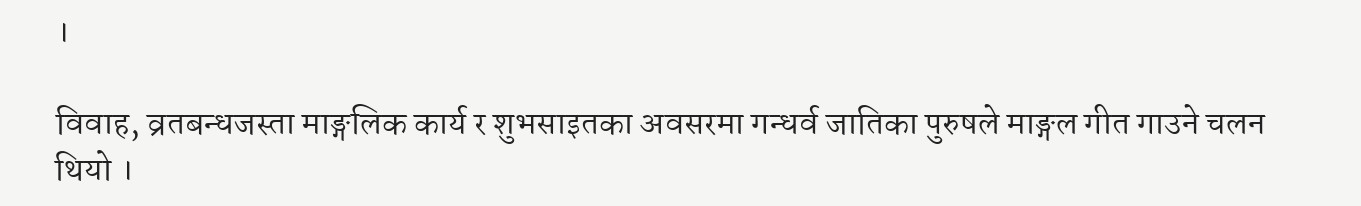।

विवाह, व्रतबन्धजस्ता माङ्गलिक कार्य र शुभसाइतका अवसरमा गन्धर्व जातिका पुरुषले माङ्गल गीत गाउने चलन थियो ।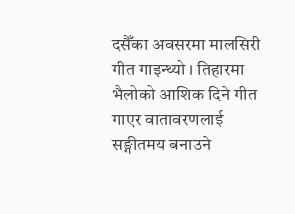दसैँका अवसरमा मालसिरी गीत गाइन्थ्यो । तिहारमा भैलोको आशिक दिने गीत गाएर वातावरणलाई सङ्गीतमय बनाउने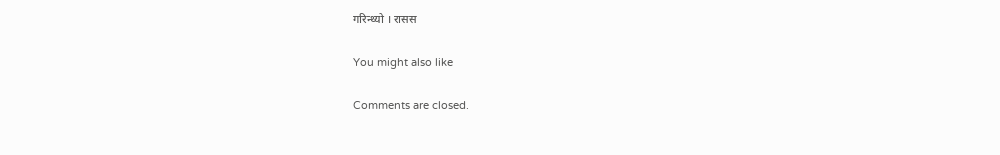गरिन्थ्यो । रासस

You might also like

Comments are closed.